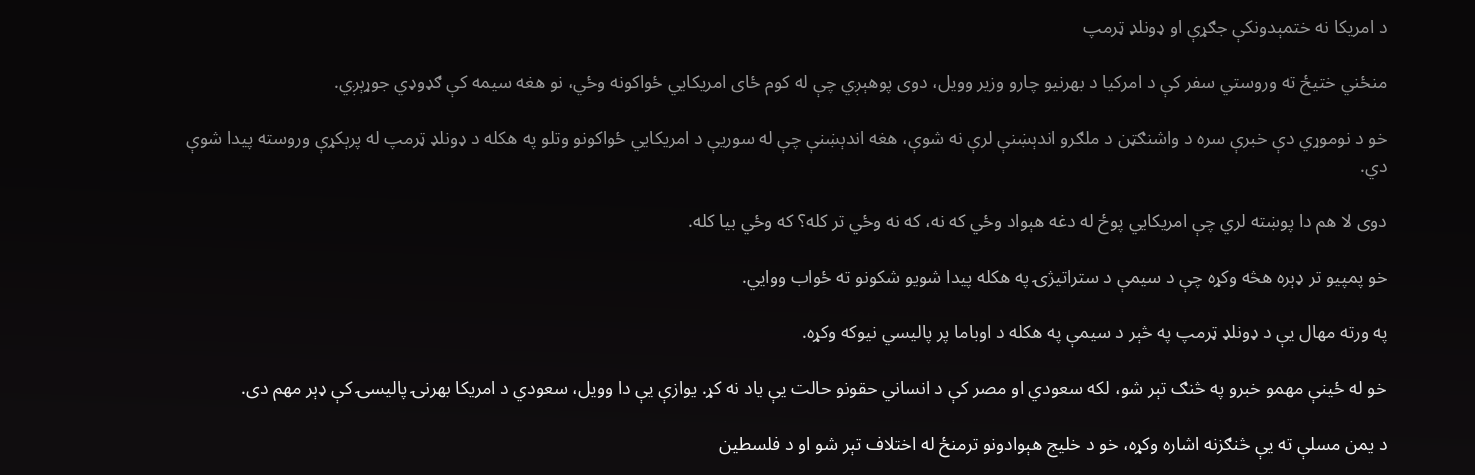د امریکا نه ختمېدونکې جګړې او ډونلډ ټرمپ

منځني ختیځ ته وروستي سفر کې د امرکیا د بهرنیو چارو وزیر وویل، دوی پوهېږي چې له کوم ځای امریکايي ځواکونه وځي، نو هغه سیمه کې ګډوډي جوړېږي.

خو د نوموړي دې خبرې سره د واشنګټن د ملګرو اندېښنې لرې نه شوې، هغه اندېښنې چې له سوریې د امریکايي ځواکونو وتلو په هکله د ډونلډ ټرمپ له پرېکړې وروسته پیدا شوې دي.

دوی لا هم دا پوښته لري چې امریکايي پوځ له دغه هېواد وځي که نه، که نه وځي تر کله؟ که وځي بیا کله.

خو پمپیو تر ډېره هڅه وکړه چې د سیمې د ستراتیژۍ په هکله پیدا شویو شکونو ته ځواب ووايي.

په ورته مهال یې د ډونلډ ټرمپ په څېر د سیمې په هکله د اوباما پر پالیسي نیوکه وکړه.

خو له ځینې مهمو خبرو په څنګ تېر شو، لکه سعودي او مصر کې د انساني حقونو حالت یې یاد نه کړ. یوازې یې دا وویل، سعودي د امریکا بهرنۍ پالیسۍ کې ډېر مهم دی.

د یمن مسلې ته یې څنګزنه اشاره وکړه، خو د خلیج هېوادونو ترمنځ له اختلاف تېر شو او د فلسطین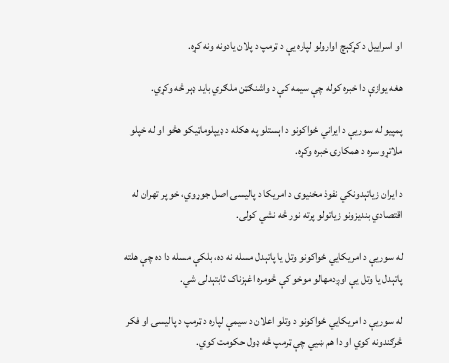او اسراییل د کړکېچ اوارولو لپاره یې د ټرمپ د پلان یادونه ونه کړه.

هغه یوازې دا خبره کوله چې سیمه کې د واشنګټن ملګري باید ډېر څه وکړي.

پمپیو له سوریې د ایراني ځواکونو د اېستلو په هکله د ډيپلوماټیکو هڅو او له خپلو ملاتړو سره د همکارۍ خبره وکړه.

د ایران زیاتېدونکي نفوذ مخنیوی د امریکا د پالیسۍ اصل جوړوي، خو پر تهران له اقتصادي بندیزونو زیاتولو پرته نور څه نشي کولی.

له سوریې د امریکايي ځواکونو وتل یا پاتېدل مسله نه ده، بلکې مسله دا ده چې هلته پاتېدل یا وتل یې اوږدمهالو موخو کې څومره اغېزناک ثابتېدلی شي.

له سوریې د امریکايي ځواکونو د وتلو اعلان د سیمې لپاره د ټرمپ د پالیسۍ او فکر څرګندونه کوي او دا هم ښيي چې ټرمپ څه ډول حکومت کوي.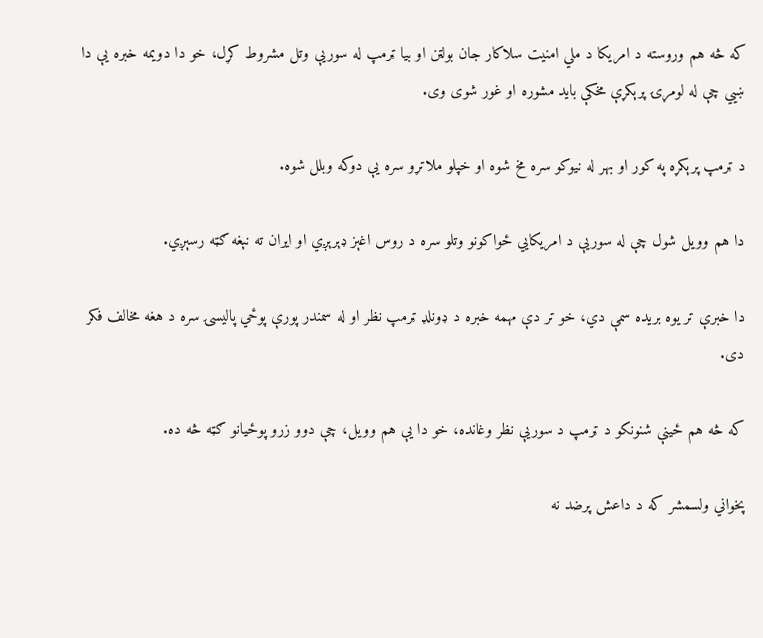که څه هم وروسته د امریکا د ملي امنیت سلاکار جان بولټن او بیا ټرمپ له سوریې وتل مشروط کړل، خو دا دویمه خبره یې دا ښيي چې له لومړۍ پرېکړې مخکې باید مشوره او غور شوی وی.

د ټرمپ پرېکړه په کور او بهر له نیوکو سره مخ شوه او خپلو ملاتړو سره یې دوکه وبلل شوه.

دا هم وویل شول چې له سوریې د امریکايي ځواکونو وتلو سره د روس اغېز ډېرېږي او ایران ته نېغه ګټه رسېږي.

دا خبرې تر یوه بریده سمې دي، خو تر دې مهمه خبره د ډونلډ ټرمپ نظر او له سمندر پورې پوځي پالیسۍ سره د هغه مخالف فکر دی.

که څه هم ځینې شنونکو د ټرمپ د سوریې نظر وغانده، خو دا یې هم وویل، چې دوو زرو پوځیانو ګټه څه ده.

پخواني ولسمشر که د داعش پرضد نه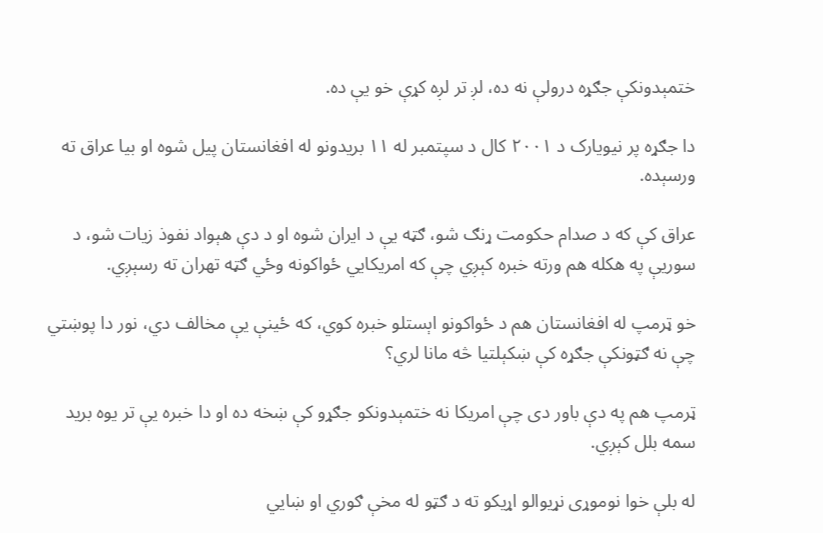ختمېدونکې جګړه درولې نه ده، لږ تر لږه کړې خو یې ده.

دا جګړه پر نیویارک د ۲۰۰۱ کال د سپتمبر له ۱۱ بریدونو له افغانستان پیل شوه او بیا عراق ته ورسېده.

عراق کې که د صدام حکومت ړنګ شو، ګټه یې د ایران شوه او د دې هېواد نفوذ زیات شو، د سوریې په هکله هم ورته خبره کېږي چې که امریکايي ځواکونه وځي ګټه تهران ته رسېږي.

خو ټرمپ له افغانستان هم د ځواکونو اېستلو خبره کوي، که ځینې یې مخالف دي، نور دا پوښتي چې نه ګټونکې جګړه کې ښکېلتیا څه مانا لري؟

ټرمپ هم په دې باور دی چې امریکا نه ختمېدونکو جګړو کې ښخه ده او دا خبره یې تر یوه برید سمه بلل کېږي.

له بلې خوا نوموړی نړیوالو اړیکو ته د ګټو له مخې ګوري او ښايي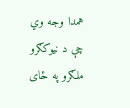همدا وجه وي چې د نیوکګرو ملګرو په ځای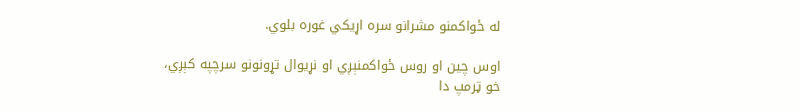له ځواکمنو مشرانو سره اړیکي غوره بلوي.

اوس چین او روس ځواکمنېږي او نړیوال تړونونو سرچپه کېږي، خو ټرمپ دا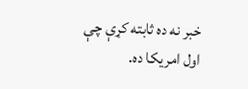خبر نه ده ثابته کړې چې اول امریکا ده.